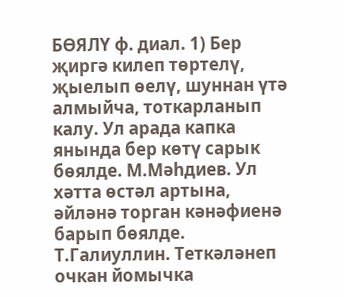БӨЯЛҮ ф. диал. 1) Бер җиргә килеп төртелү, җыелып өелү, шуннан үтә алмыйча, тоткарланып калу. Ул арада капка янында бер көтү сарык бөялде. М.Мәһдиев. Ул хәтта өстәл артына, әйләнә торган кәнәфиенә барып бөялде. Т.Галиуллин. Теткәләнеп очкан йомычка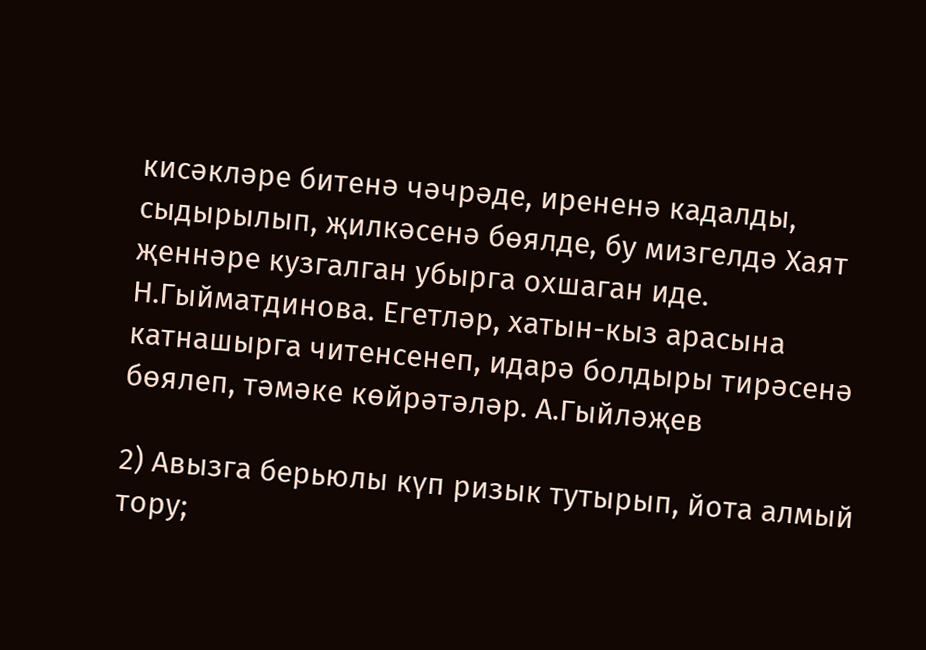кисәкләре битенә чәчрәде, ирененә кадалды, сыдырылып, җилкәсенә бөялде, бу мизгелдә Хаят җеннәре кузгалган убырга охшаган иде. Н.Гыйматдинова. Егетләр, хатын-кыз арасына катнашырга читенсенеп, идарә болдыры тирәсенә бөялеп, тәмәке көйрәтәләр. А.Гыйләҗев

2) Авызга берьюлы күп ризык тутырып, йота алмый тору;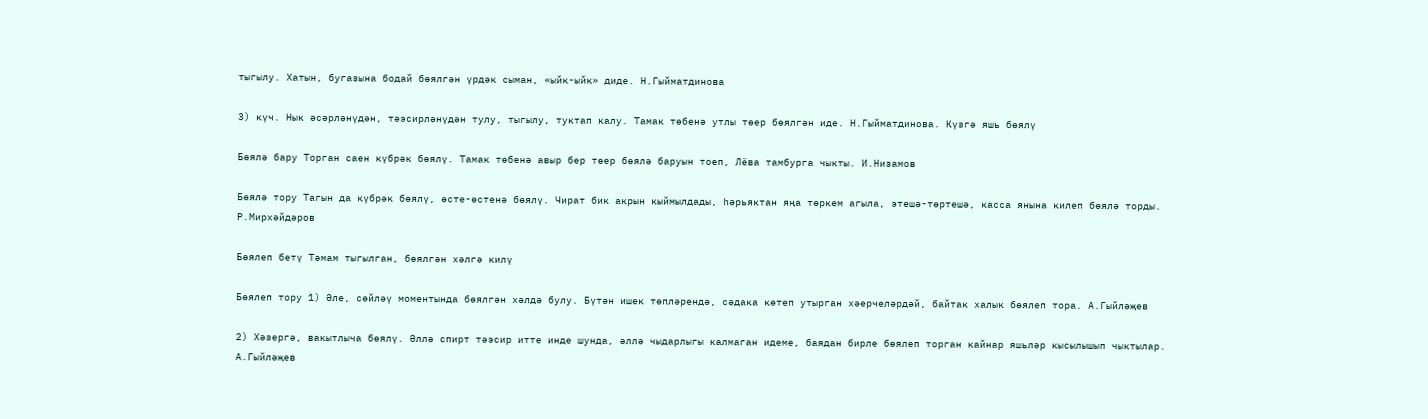тыгылу. Хатын, бугазына бодай бөялгән үрдәк сыман, «ыйк-ыйк» диде. Н.Гыйматдинова

3) күч. Нык әсәрләнүдән, тәэсирләнүдән тулу, тыгылу, туктап калу. Тамак төбенә утлы төер бөялгән иде. Н.Гыйматдинова. Күзгә яшь бөялү

Бөялә бару Торган саен күбрәк бөялү. Тамак төбенә авыр бер төер бөялә баруын тоеп, Лёва тамбурга чыкты. И.Низамов

Бөялә тору Тагын да күбрәк бөялү, өсте-өстенә бөялү. Чират бик акрын кыймылдады, һәрьяктан яңа төркем агыла, этешә-төртешә, касса янына килеп бөялә торды. Р.Мирхәйдәров

Бөялеп бетү Тәмам тыгылган, бөялгән хәлгә килү

Бөялеп тору 1) Әле, сөйләү моментында бөялгән хәлдә булу. Бүтән ишек төпләрендә, сәдака көтеп утырган хәерчеләрдәй, байтак халык бөялеп тора. А.Гыйләҗев

2) Хәзергә, вакытлыча бөялү. Әллә спирт тәэсир итте инде шунда, әллә чыдарлыгы калмаган идеме, баядан бирле бөялеп торган кайнар яшьләр кысылышып чыктылар. А.Гыйләҗев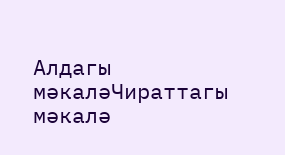Алдагы мәкаләЧираттагы мәкалә